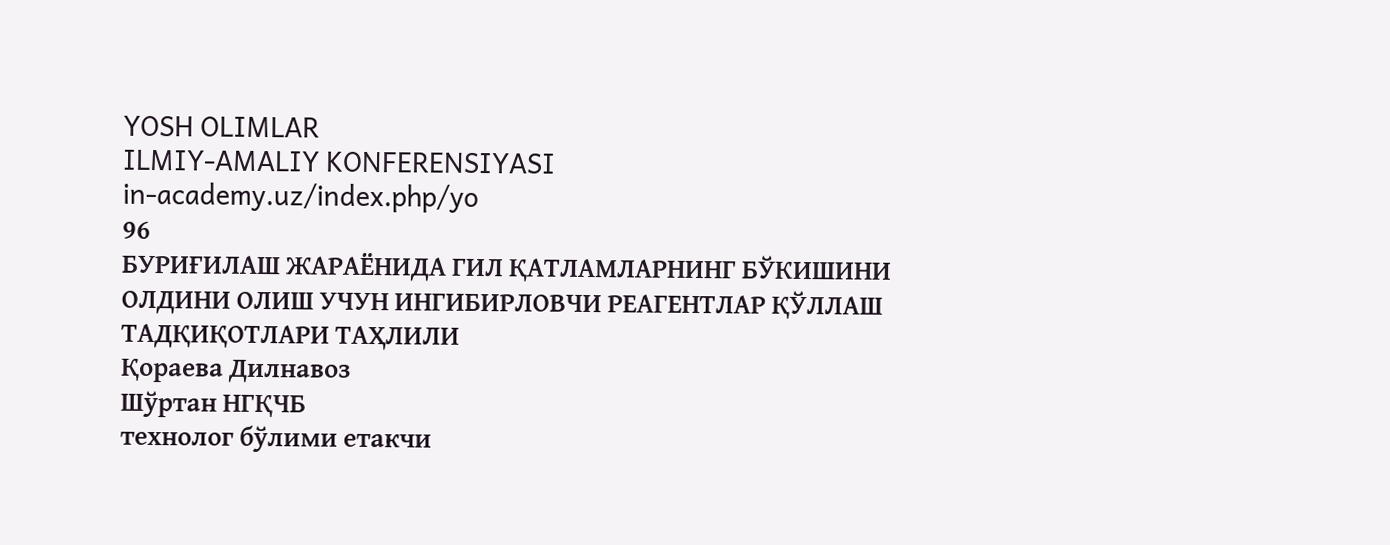YOSH OLIMLAR
ILMIY-AMALIY KONFERENSIYASI
in-academy.uz/index.php/yo
96
БУРИҒИЛАШ ЖАРАЁНИДА ГИЛ ҚАТЛАМЛАРНИНГ БЎКИШИНИ
ОЛДИНИ ОЛИШ УЧУН ИНГИБИРЛОВЧИ РЕАГЕНТЛАР ҚЎЛЛАШ
ТАДҚИҚОТЛАРИ ТАҲЛИЛИ
Қораева Дилнавоз
Шўртан НГҚЧБ
технолог бўлими етакчи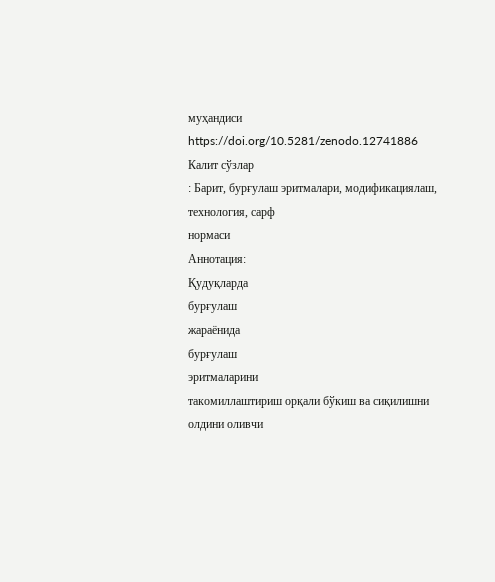муҳандиси
https://doi.org/10.5281/zenodo.12741886
Калит сўзлар
: Барит, бурғулаш эритмалари, модификациялаш, технология, сарф
нормаси
Аннотация:
Қудуқларда
бурғулаш
жараёнида
бурғулаш
эритмаларини
такомиллаштириш орқали бўкиш ва сиқилишни олдини оливчи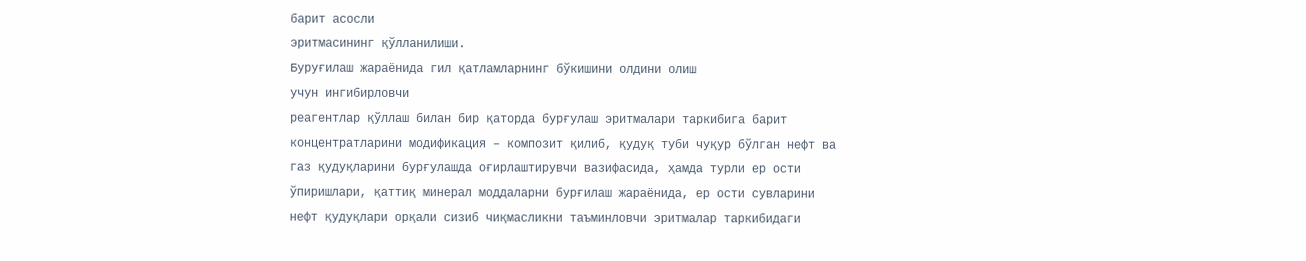барит асосли
эритмасининг қўлланилиши.
Буруғилаш жараёнида гил қатламларнинг бўкишини олдини олиш
учун ингибирловчи
реагентлар қўллаш билан бир қаторда бурғулаш эритмалари таркибига барит
концентратларини модификация – композит қилиб, қудуқ туби чуқур бўлган нефт ва
газ қудуқларини бурғулашда оғирлаштирувчи вазифасида, ҳамда турли ер ости
ўпиришлари, қаттиқ минерал моддаларни бурғилаш жараёнида, ер ости сувларини
нефт қудуқлари орқали сизиб чиқмасликни таъминловчи эритмалар таркибидаги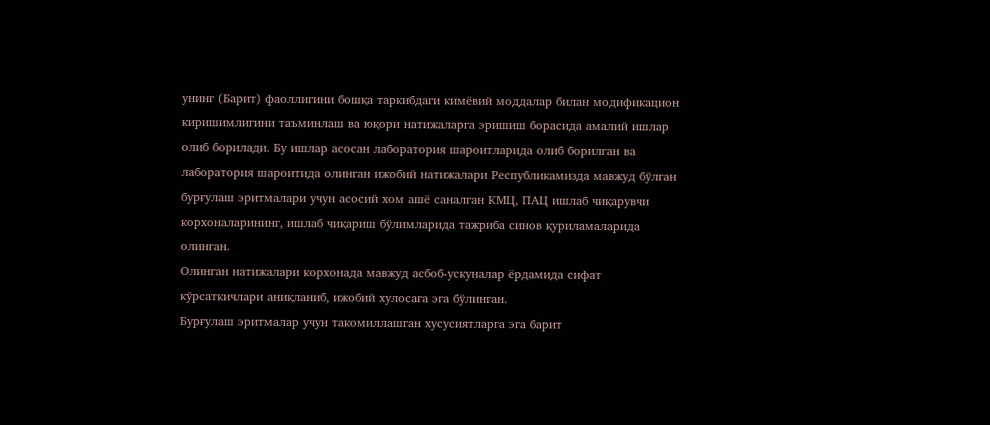унинг (Барит) фаоллигини бошқа таркибдаги кимёвий моддалар билан модификацион
киришимлигини таъминлаш ва юқори натижаларга эришиш борасида амалий ишлар
олиб борилади. Бу ишлар асосан лаборатория шароитларида олиб борилган ва
лаборатория шароитида олинган ижобий натижалари Республикамизда мавжуд бўлган
бурғулаш эритмалари учун асосий хом ашё саналган КМЦ, ПАЦ ишлаб чиқарувчи
корхоналарининг, ишлаб чиқариш бўлимларида тажриба синов қуриламаларида
олинган.
Олинган натижалари корхонада мавжуд асбоб-ускуналар ёрдамида сифат
кўрсаткичлари аниқланиб, ижобий хулосага эга бўлинган.
Бурғулаш эритмалар учун такомиллашган хусусиятларга эга барит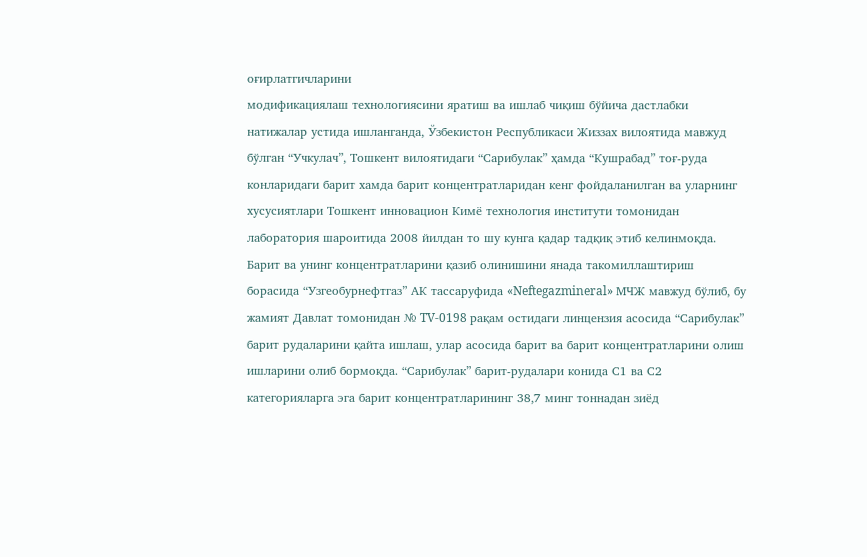оғирлатгичларини
модификациялаш технологиясини яратиш ва ишлаб чиқиш бўйича дастлабки
натижалар устида ишланганда, Ўзбекистон Республикаси Жиззах вилоятида мавжуд
бўлган “Учкулач”, Тошкент вилоятидаги “Сарибулак” ҳамда “Кушрабад” тоғ-руда
конларидаги барит хамда барит концентратларидан кенг фойдаланилган ва уларнинг
хусусиятлари Тошкент инновацион Кимё технология институти томонидан
лаборатория шароитида 2008 йилдан то шу кунга қадар тадқиқ этиб келинмоқда.
Барит ва унинг концентратларини қазиб олинишини янада такомиллаштириш
борасида “Узгеобурнефтгаз” АК тассаруфида «Neftegazmineral» МЧЖ мавжуд бўлиб, бу
жамият Давлат томонидан № TV-0198 рақам остидаги линцензия асосида “Сарибулак”
барит рудаларини қайта ишлаш, улар асосида барит ва барит концентратларини олиш
ишларини олиб бормоқда. “Сарибулак” барит-рудалари конида С1 ва С2
категорияларга эга барит концентратларининг 38,7 минг тоннадан зиёд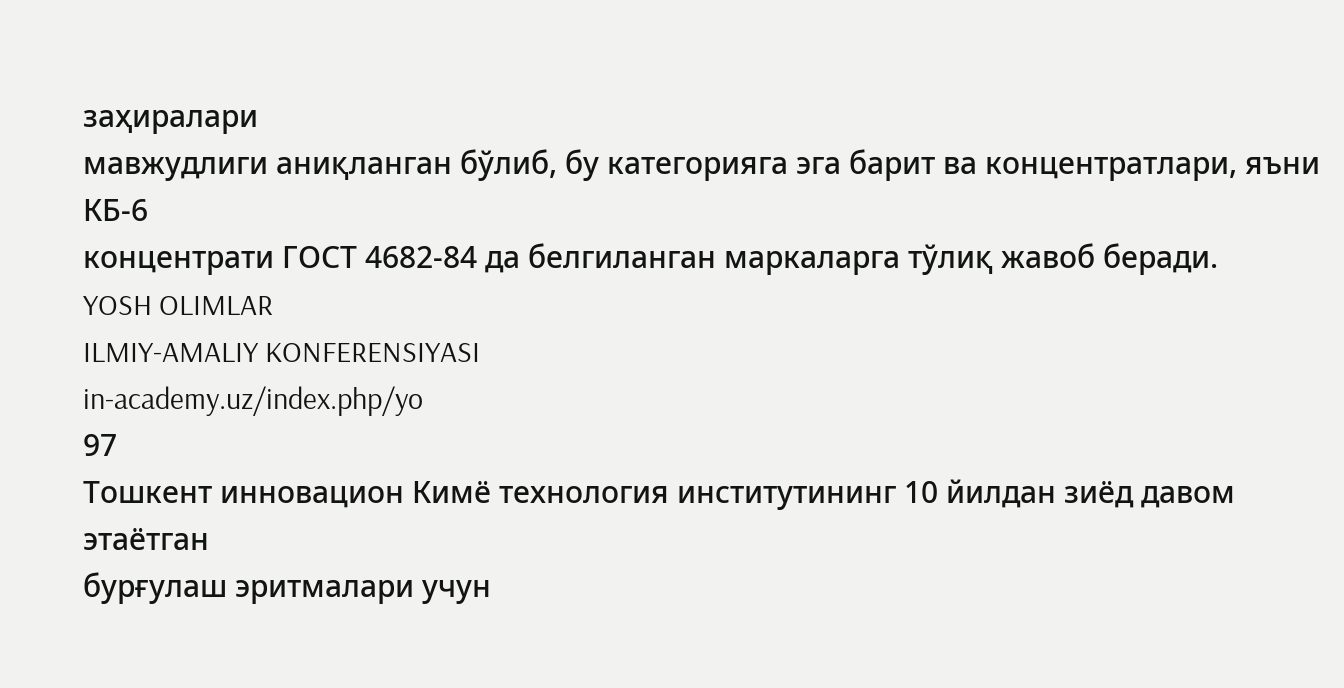заҳиралари
мавжудлиги аниқланган бўлиб, бу категорияга эга барит ва концентратлари, яъни КБ-6
концентрати ГОСТ 4682-84 да белгиланган маркаларга тўлиқ жавоб беради.
YOSH OLIMLAR
ILMIY-AMALIY KONFERENSIYASI
in-academy.uz/index.php/yo
97
Тошкент инновацион Кимё технология институтининг 10 йилдан зиёд давом этаётган
бурғулаш эритмалари учун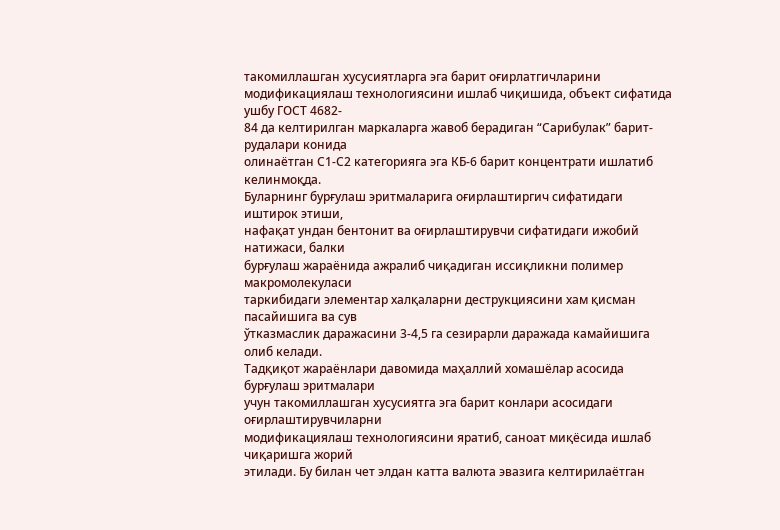такомиллашган хусусиятларга эга барит оғирлатгичларини
модификациялаш технологиясини ишлаб чиқишида, объект сифатида ушбу ГОСТ 4682-
84 да келтирилган маркаларга жавоб берадиган “Сарибулак” барит-рудалари конида
олинаётган С1-С2 категорияга эга КБ-6 барит концентрати ишлатиб келинмоқда.
Буларнинг бурғулаш эритмаларига оғирлаштиргич сифатидаги иштирок этиши,
нафақат ундан бентонит ва оғирлаштирувчи сифатидаги ижобий натижаси, балки
бурғулаш жараёнида ажралиб чиқадиган иссиқликни полимер макромолекуласи
таркибидаги элементар халқаларни деструкциясини хам қисман пасайишига ва сув
ўтказмаслик даражасини 3-4,5 га сезирарли даражада камайишига олиб келади.
Тадқиқот жараёнлари давомида маҳаллий хомашёлар асосида бурғулаш эритмалари
учун такомиллашган хусусиятга эга барит конлари асосидаги оғирлаштирувчиларни
модификациялаш технологиясини яратиб, саноат миқёсида ишлаб чиқаришга жорий
этилади. Бу билан чет элдан катта валюта эвазига келтирилаётган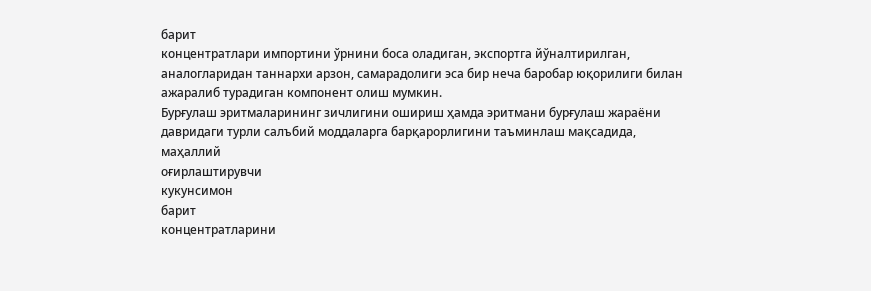барит
концентратлари импортини ўрнини боса оладиган, экспортга йўналтирилган,
аналогларидан таннархи арзон, самарадолиги эса бир неча баробар юқорилиги билан
ажаралиб турадиган компонент олиш мумкин.
Бурғулаш эритмаларининг зичлигини ошириш ҳамда эритмани бурғулаш жараёни
давридаги турли салъбий моддаларга барқарорлигини таъминлаш мақсадида,
маҳаллий
оғирлаштирувчи
кукунсимон
барит
концентратларини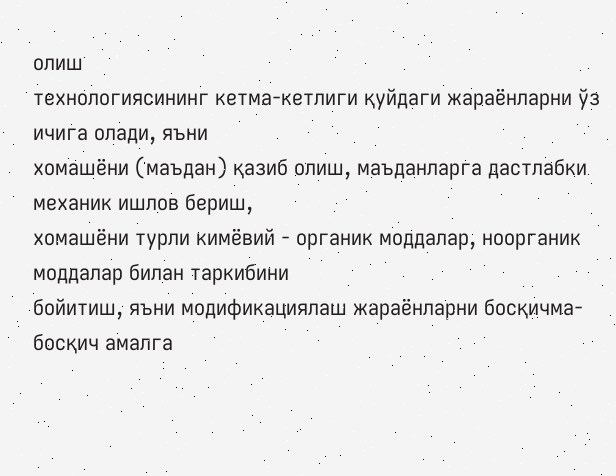олиш
технологиясининг кетма-кетлиги қуйдаги жараёнларни ўз ичига олади, яъни
хомашёни (маъдан) қазиб олиш, маъданларга дастлабки механик ишлов бериш,
хомашёни турли кимёвий - органик моддалар, ноорганик моддалар билан таркибини
бойитиш, яъни модификациялаш жараёнларни босқичма-босқич амалга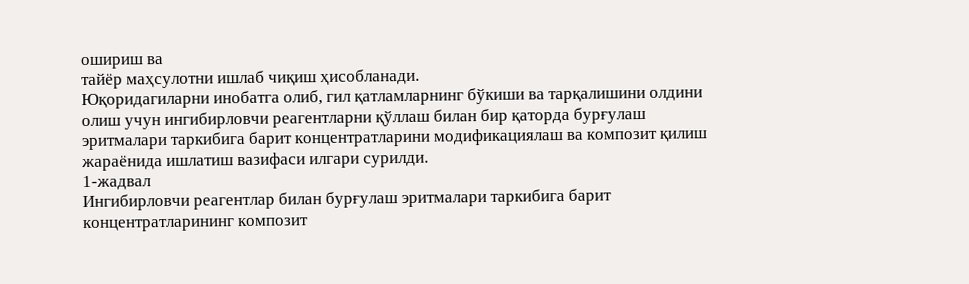ошириш ва
тайёр маҳсулотни ишлаб чиқиш ҳисобланади.
Юқоридагиларни инобатга олиб, гил қатламларнинг бўкиши ва тарқалишини олдини
олиш учун ингибирловчи реагентларни қўллаш билан бир қаторда бурғулаш
эритмалари таркибига барит концентратларини модификациялаш ва композит қилиш
жараёнида ишлатиш вазифаси илгари сурилди.
1-жадвал
Ингибирловчи реагентлар билан бурғулаш эритмалари таркибига барит
концентратларининг композит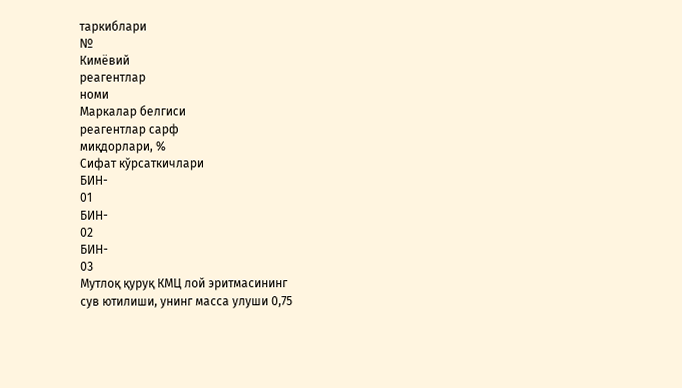таркиблари
№
Кимёвий
реагентлар
номи
Маркалар белгиси
реагентлар сарф
миқдорлари, %
Сифат кўрсаткичлари
БИН-
01
БИН-
02
БИН-
03
Мутлоқ қуруқ КМЦ лой эритмасининг
сув ютилиши, унинг масса улуши 0,75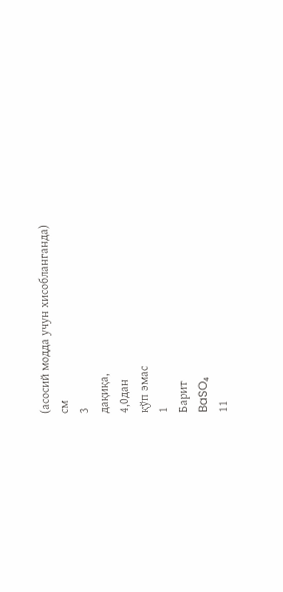(асосий модда учун хисобланганда)
см
3
дақиқа,
4,0дан
қўп эмас
1
Барит
BaSO₄
11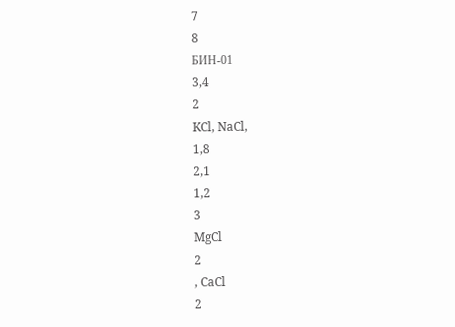7
8
БИН-01
3,4
2
KCl, NaCl,
1,8
2,1
1,2
3
MgCl
2
, CaCl
2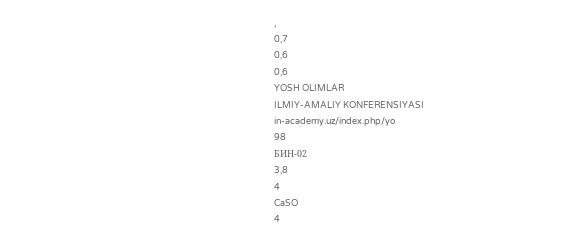,
0,7
0,6
0,6
YOSH OLIMLAR
ILMIY-AMALIY KONFERENSIYASI
in-academy.uz/index.php/yo
98
БИН-02
3,8
4
CaSO
4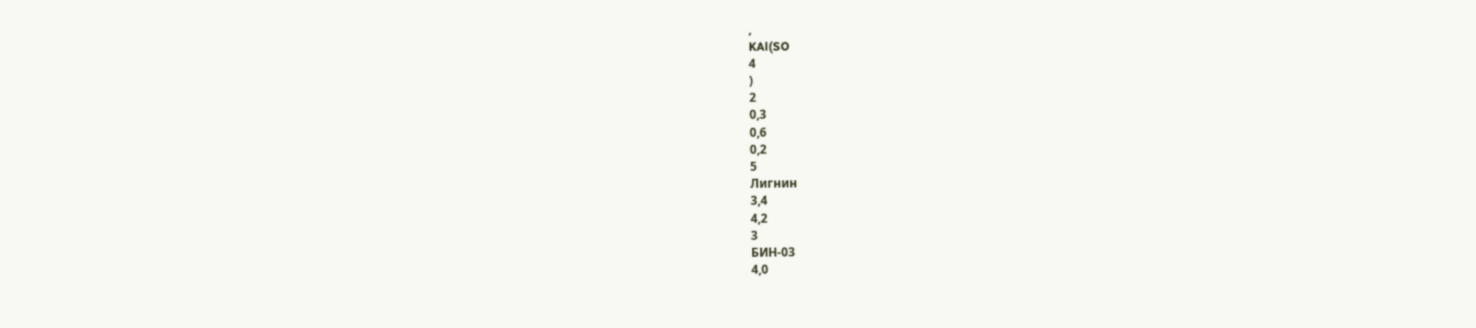,
KAl(SO
4
)
2
0,3
0,6
0,2
5
Лигнин
3,4
4,2
3
БИН-03
4,0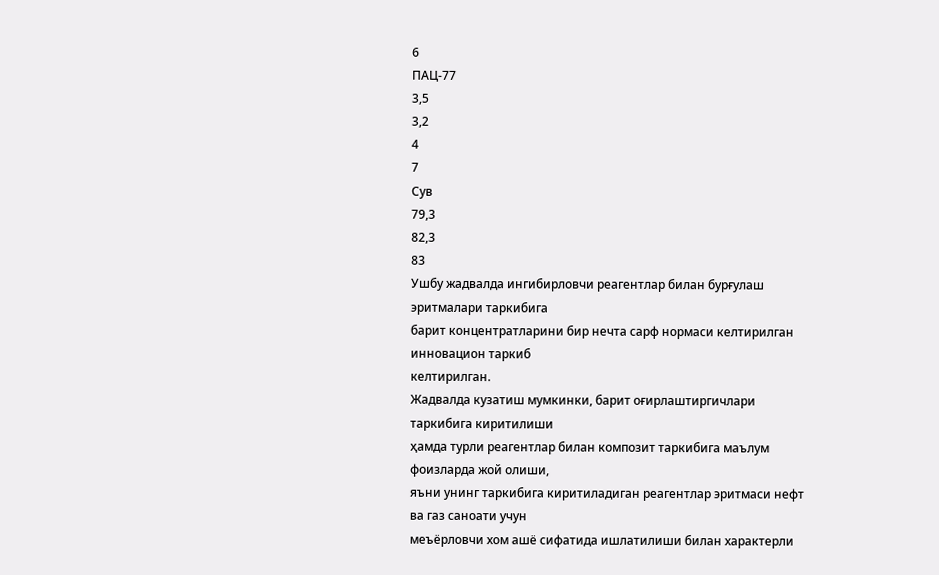6
ПАЦ-77
3,5
3,2
4
7
Сув
79,3
82,3
83
Ушбу жадвалда ингибирловчи реагентлар билан бурғулаш эритмалари таркибига
барит концентратларини бир нечта сарф нормаси келтирилган инновацион таркиб
келтирилган.
Жадвалда кузатиш мумкинки, барит оғирлаштиргичлари таркибига киритилиши
ҳамда турли реагентлар билан композит таркибига маълум фоизларда жой олиши,
яъни унинг таркибига киритиладиган реагентлар эритмаси нефт ва газ саноати учун
меъёрловчи хом ашё сифатида ишлатилиши билан характерли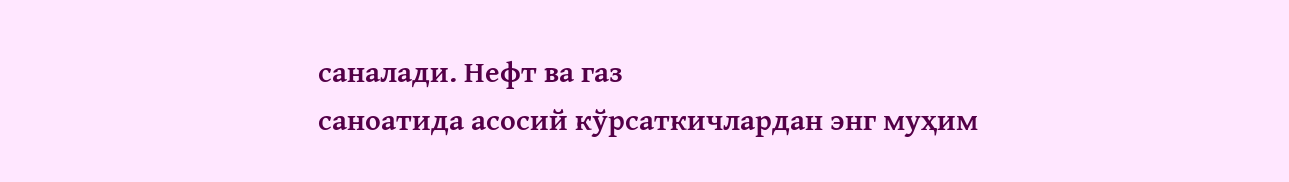саналади. Нефт ва газ
саноатида асосий кўрсаткичлардан энг муҳим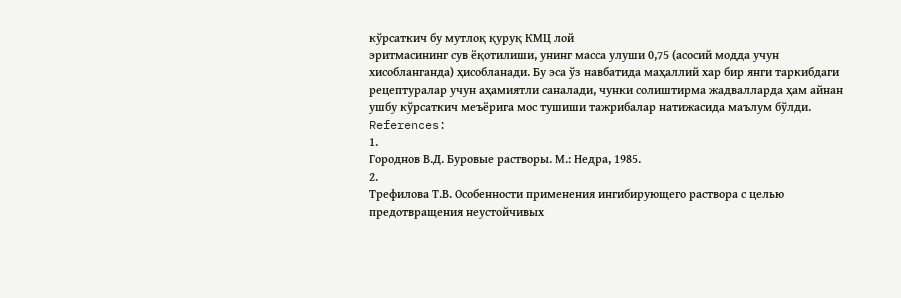кўрсаткич бу мутлоқ қуруқ КМЦ лой
эритмасининг сув ёқотилиши, унинг масса улуши 0,75 (асосий модда учун
хисобланганда) ҳисобланади. Бу эса ўз навбатида маҳаллий хар бир янги таркибдаги
рецептуралар учун аҳамиятли саналади, чунки солиштирма жадвалларда ҳам айнан
ушбу кўрсаткич меъёрига мос тушиши тажрибалар натижасида маълум бўлди.
References:
1.
Городнов В.Д. Буровые растворы. М.: Недра, 1985.
2.
Трефилова Т.В. Особенности применения ингибирующего раствора с целью
предотвращения неустойчивых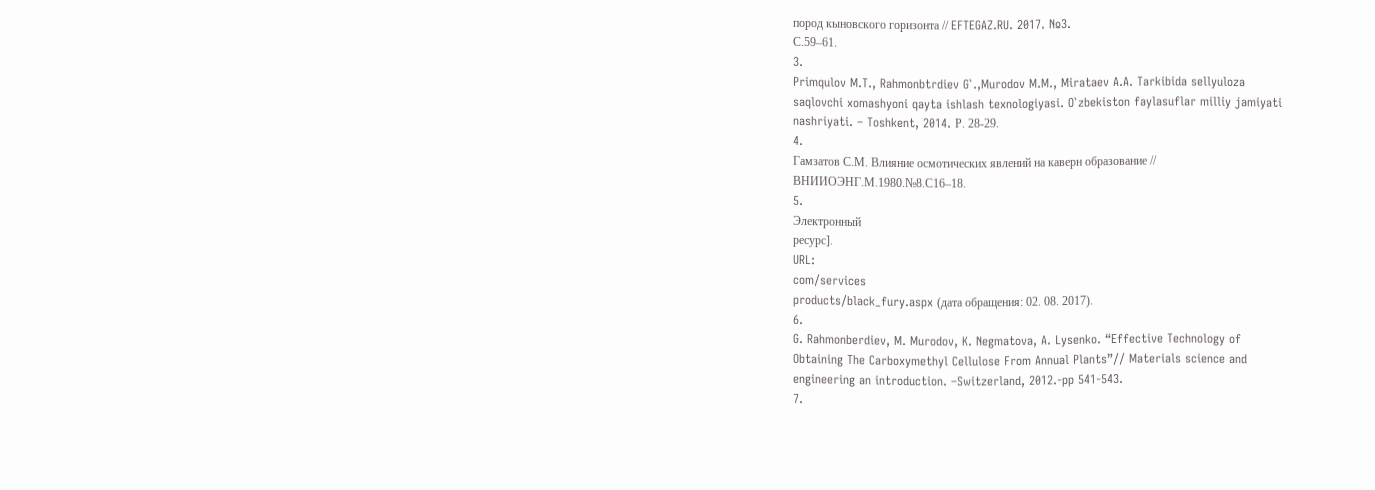пород кыновского горизонта // EFTEGAZ.RU. 2017. №3.
С.59–61.
3.
Primqulov M.T., Rahmonbtrdiev G`.,Murodov M.M., Mirataev A.A. Tarkibida sellyuloza
saqlovchi xomashyoni qayta ishlash texnologiyasi. O`zbekiston faylasuflar milliy jamiyati
nashriyati. – Toshkent, 2014. Р. 28-29.
4.
Гамзатов С.М. Влияние осмотических явлений на каверн образование //
ВНИИОЭНГ.М.1980.№8.С16–18.
5.
Электронный
ресурс].
URL:
com/services
products/black_fury.aspx (дата обращения: 02. 08. 2017).
6.
G. Rahmonberdiev, M. Murodov, K. Negmatova, A. Lysenko. “Effective Technology of
Obtaining The Carboxymethyl Cellulose From Annual Plants”// Materials science and
engineering an introduction. –Switzerland, 2012.-pp 541-543.
7.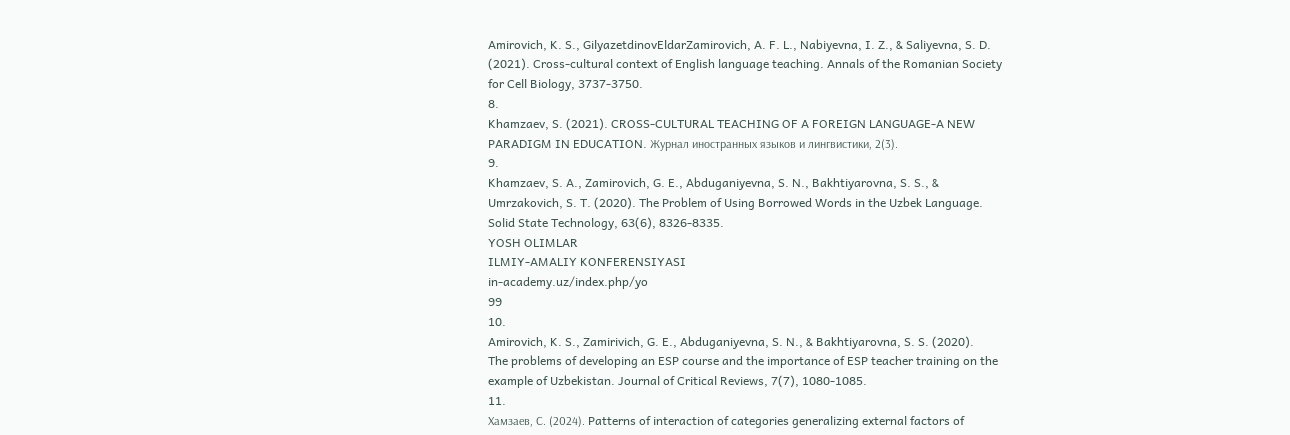Amirovich, K. S., GilyazetdinovEldarZamirovich, A. F. L., Nabiyevna, I. Z., & Saliyevna, S. D.
(2021). Cross-cultural context of English language teaching. Annals of the Romanian Society
for Cell Biology, 3737-3750.
8.
Khamzaev, S. (2021). CROSS-CULTURAL TEACHING OF A FOREIGN LANGUAGE-A NEW
PARADIGM IN EDUCATION. Журнал иностранных языков и лингвистики, 2(3).
9.
Khamzaev, S. A., Zamirovich, G. E., Abduganiyevna, S. N., Bakhtiyarovna, S. S., &
Umrzakovich, S. T. (2020). The Problem of Using Borrowed Words in the Uzbek Language.
Solid State Technology, 63(6), 8326-8335.
YOSH OLIMLAR
ILMIY-AMALIY KONFERENSIYASI
in-academy.uz/index.php/yo
99
10.
Amirovich, K. S., Zamirivich, G. E., Abduganiyevna, S. N., & Bakhtiyarovna, S. S. (2020).
The problems of developing an ESP course and the importance of ESP teacher training on the
example of Uzbekistan. Journal of Critical Reviews, 7(7), 1080-1085.
11.
Хамзаев, С. (2024). Patterns of interaction of categories generalizing external factors of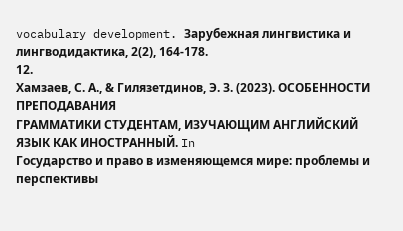vocabulary development. Зарубежная лингвистика и лингводидактика, 2(2), 164-178.
12.
Хамзаев, С. А., & Гилязетдинов, Э. З. (2023). ОСОБЕННОСТИ ПРЕПОДАВАНИЯ
ГРАММАТИКИ СТУДЕНТАМ, ИЗУЧАЮЩИМ АНГЛИЙСКИЙ ЯЗЫК КАК ИНОСТРАННЫЙ. In
Государство и право в изменяющемся мире: проблемы и перспективы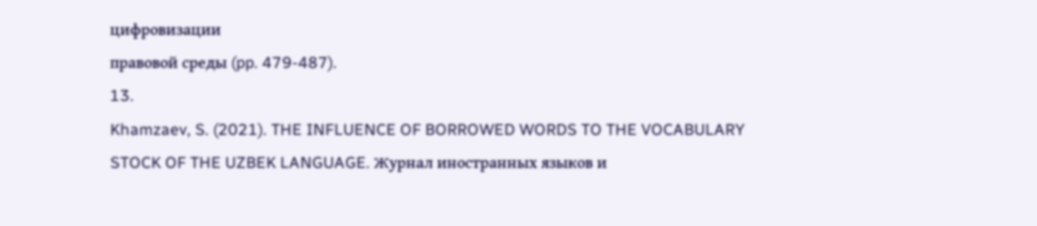цифровизации
правовой среды (pp. 479-487).
13.
Khamzaev, S. (2021). THE INFLUENCE OF BORROWED WORDS TO THE VOCABULARY
STOCK OF THE UZBEK LANGUAGE. Журнал иностранных языков и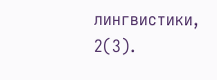лингвистики, 2(3).